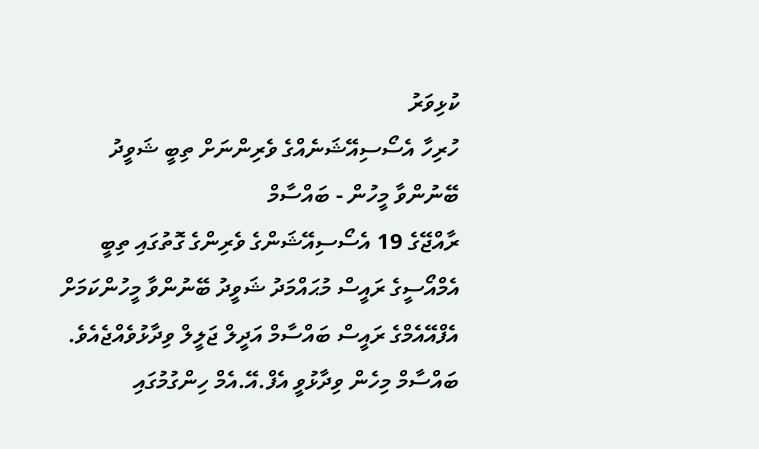ކުޅިވަރު
ހުރިހާ އެސޯސިއޭޝަނެއްގެ ވެރިންނަށް ތިބީ ޝަވީދު ބޭނުންވާ މީހުން - ބައްސާމް
ރާއްޖޭގެ 19 އެސޯސިއޭޝަންގެ ވެރިންގެ ގޮތުގައި ތިބީ އެމްއޯސީގެ ރައީސް މުޙައްމަދު ޝަވީދު ބޭނުންވާ މީހުންކަމަށް އެފްއޭއެމްގެ ރައީސް ބައްސާމް އަދީލް ޖަލީލް ވިދާޅުވެއްޖެއެވެ.
ބައްސާމް މިހެން ވިދާޅުވީ އެފް.އޭ.އެމް ހިންގުމުގައި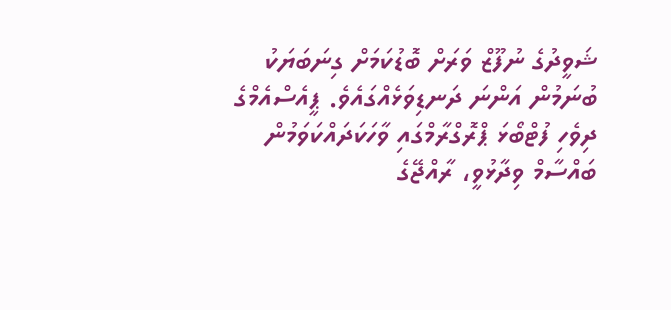ޝަވީދުގެ ނުފޫޒް ވަރަށް ބޮޑުކަމަށް ގިނަބަޔަކު ބުނަމުން އަންނަ ދަނޑިވަޅެއްގައެވެ. ޕީއެސްއެމްގެ ދިވެހި ފުޓްބޯޅަ ޕްރޮގްރާމްގައި ވާހަކަދައްކަވަމުން ބައްސާމް ވިދާޅުވީ، ރާއްޖޭގެ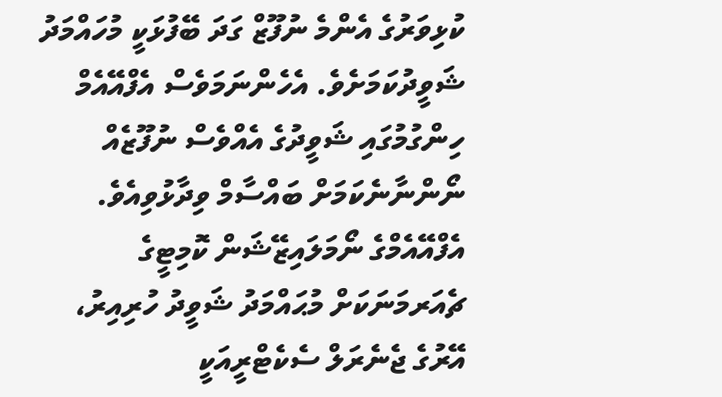ކުޅިވަރުގެ އެންމެ ނުފޫޒް ގަދަ ބޭފުޅަކީ މުހައްމަދު ޝަވީދުކަމަށެވެ. އެހެންނަމަވެސް އެފްއޭއެމް ހިންގުމުގައި ޝަވީދުގެ އެއްވެސް ނުފޫޒެއް ނޯންނާނެކަމަށް ބައްސާމް ވިދާޅުވިއެވެ.
އެފްއޭއެމްގެ ނޯމަލައިޒޭޝަން ކޮމިޓީގެ ޗެއަރމަނަކަށް މުޙައްމަދު ޝަވީދު ހުރިއިރު، އޭރުގެ ޖެނެރަލް ސެކެޓްރީއަކީ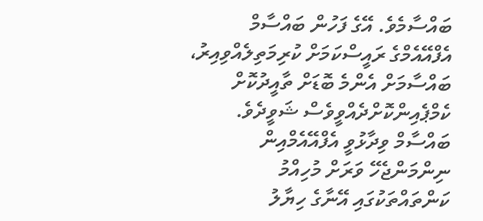ބައްސާމެވެ. އޭގެ ފަހުން ބައްސާމް އެފްއޭއެމްގެ ރައީސްކަމަށް ކުރިމަތިލެއްވިއިރު، ބައްސާމަށް އެންމެ ބޮޑަށް ތާއީދުކޮށް ކެމްޕެއިންކޮށްދެއްވީވެސް ޝަވީދެވެ.
ބައްސާމް ވިދާޅުވީ އެފްއޭއެމްއިން ނިންމަންޖެހޭ ވަރަށް މުހިއްމު ކަންތައްތަކުގައި އޭނާގެ ހިޔާލު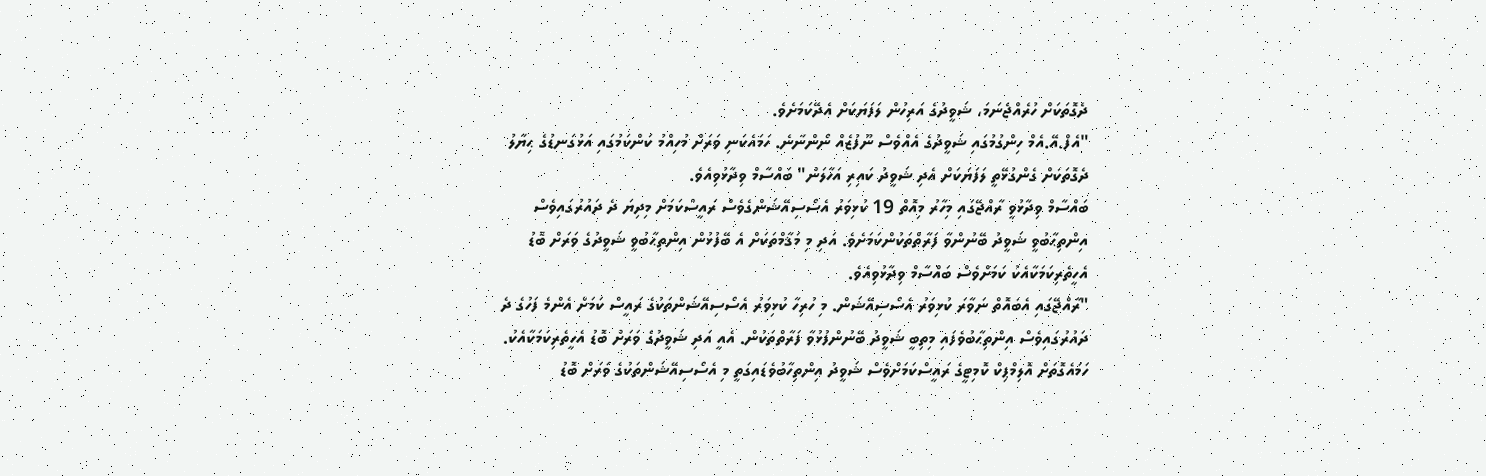ދެގޮތަކަށް ހުރެއްޖެނަމަ، ޝަވީދުގެ އަރިހުން ލަފަޔަކަށް އެދޭކަމަށެވެ.
"އެފް.އޭ.އެމް ހިންގުމުގައި ޝަވީދުގެ އެއްވެސް ނޫފުޒެއް ނޯންނާނެ. ހަމައެކަނި ވަރަށް މުހިއްމު ކަންކަމުގައި އަޅުގަނޑުގެ ޙިޔާލު ދެގޮތަކަށް ގެންގުޅޭތީ ލަފަޔަކަށް އެދި ޝަވީދު ކައިރި އަހާލަން" ބައްސާމް ވިދާޅުވިއެވެ.
ބައްސާމް ވިދާޅުވީ ރާއްޖޭގައި މިހާރު މިއޮތް 19 ކުޅިވަރު އެސޯސިއޭޝަންގެވެސް ރައީސްކަމަށް މިދިޔަ ދެ ދައުރުގައިވެސް އިންތިޙާބުވީ ޝަވީދު ބޭނުންވާ ފަރާތްތަކުންކަމަށެވެ. އަދި މި މަޤާމްތަކަށް އެ ބޭފުޅުން އިންތިޙާބުވީ ޝަވީދުގެ ވަރަށް ބޮޑު އެހީތެރިކަމަކާއެކު ކަމަށްވެސް ބައްސާމް ވިދާޅުވިއެވެ.
"ރާއްޖޭގައި އެބައޮތް ނަވާރަ ކުޅިވަރު އެސޯސިއޭޝަން. މި ހުރިހާ ކުޅިވަރު އެސޯސިއޭޝަންތަކުގެ ރައީސް ކަމަށް އެންމެ ފަހުގެ ދެ ދައުރުގައިވެސް އިންތިޙާބުވެފައި މިތިބީ ޝަވީދު ބޭނުންފުޅުވާ ފަރާތްތަކުން. އެއީ އަދި ޝަވީދުގެ ވަރަށް ބޮޑު އެހީތެރިކަމަކާއެކު. ހަމައެގޮތަށް އޮލިމްޕިކް ކޮމިޓީގެ ރައީސްކަމަށްވެސް ޝަވީދު އިންތިހާބުވެޑައިގަތީ މި އެސޯސިއޭޝަންތަކުގެ ވަރަށް ބޮޑު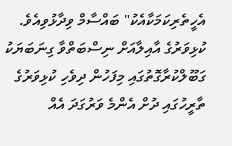އެހީތެރިކަމަކާއެކު" ބައްސާމް ވިދާޅުވިއެވެ.
ކުޅިވަރުގެ އާއިލާއަށް ނިސްބަތްވާ ގިނަބަޔަކު ގަބޫލްކުރާގޮތުގައި މިފަހުން ދިވެހި ކުޅިވަރުގެ ތާރީހުގައި ދުށް އެންމެ ވަރުގަދަ އެއް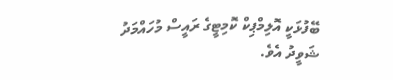ބޭފުޅަކީ އޮލިމްޕިކް ކޮމިޓީގެ ރައީސް މުހައްމަދު ޝަވީދު އެވެ.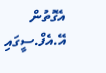އެގޮތުން އޭ.އެފް.ސީގައި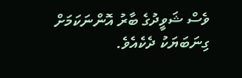ވެސް ޝަވީދުގެ ބާރު އޮންނަކަމަށް ގިނަބަޔަކު ދެކެއެވެ.